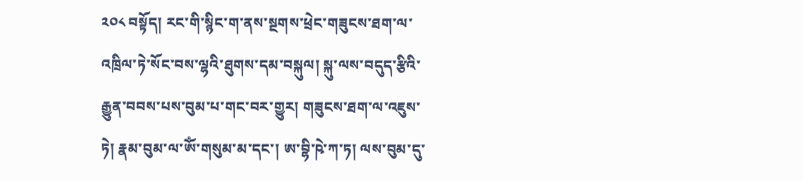༢༠༨ བསྟོད། རང་གི་སྙིང་ག་ནས་སྔགས་ཕྲེང་གཟུངས་ཐག་ལ་འཁྲིལ་ཏེ་སོང་བས་ལྷའི་ཐུགས་དམ་བསྐུལ། སྐུ་ལས་བདུད་རྩིའི་རྒྱུན་བབས་པས་བུམ་པ་གང་བར་གྱུར། གཟུངས་ཐག་ལ་འཇུས་ཏེ། རྣམ་བུམ་ལ་ༀ་གསུམ་མ་དང་། ཨ་བྷི་ཥེ་ཀ་ཏ། ལས་བུམ་དུ་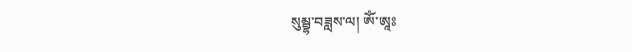སུམྦྷ་བཟླས་ལ། ༀ་ཨཱཿ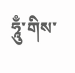ཧཱུྃ་གིས་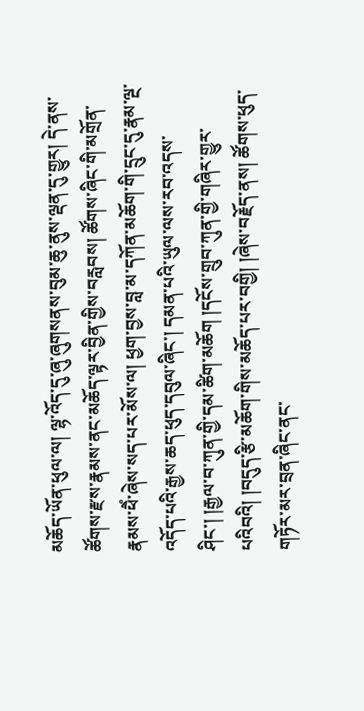མཆོད་ཡོན་ཕུལ་ལ། ལྷ་འོད་དུ་ཞུ་ཞུགསནས་བུམ་ཆུ་ནུས་ལྡན་དུ་གྱུར། དེ་ནས་ཚོགས་རྫས་རྣམས་ནང་མཆོད་ལྟར་བྱིན་གྱིས་བརླབས། ཚོགས་ཞིང་གི་མགྲོན་རྣམས་ཕཻཾ་ཞེས་སད་པར་མོས་ལ། ཕྱག་བྱས་བླ་མ་དཀོན་མཆོག་གི་དྲུང་དུ་རྣམ་ལྔ་འདོད་པའི་རྒྱས་ཆད་ཕུད་དབུལ་ཞིང་། དམན་པའི་ཡུལ་ལས་རབ་འདས་ཤིང་། །རྒྱལ་བ་ཀུན་གྱི་དམ་ཚིག་མཆོག །དངོས་གྲུབ་ཀུན་གྱི་གཞིར་གྱུར་པའིབའི། །བདུད་རྩི་མཆོག་གིས་མཆོད་པར་བགྱི། །ཞེས་བརྗོད་ནས། ཚོགས་ཕུད་གཏོར་མར་བྲན་ཞིང་ནང་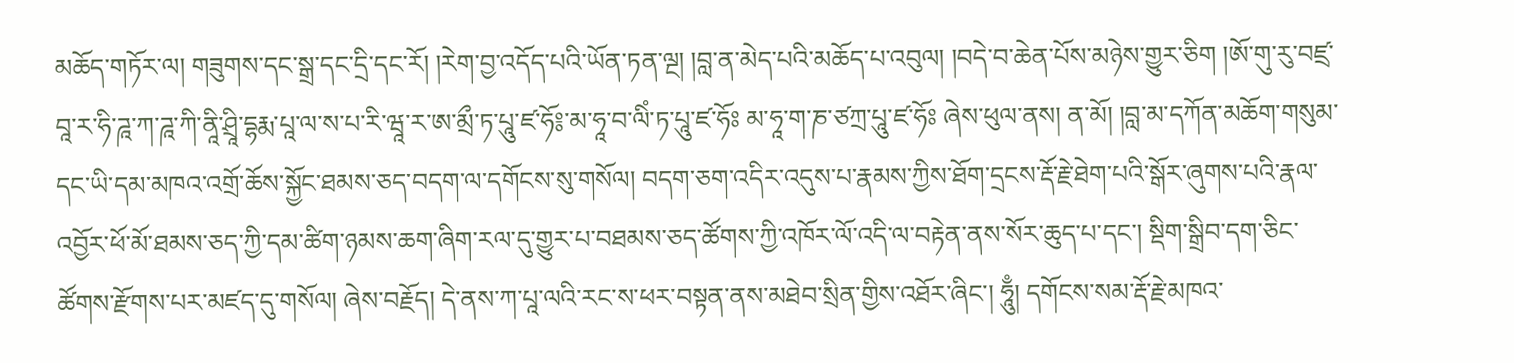མཆོད་གཏོར་ལ། གཟུགས་དང་སྒྲ་དང་དྲི་དང་རོ། །རེག་བྱ་འདོད་པའི་ཡོན་ཏན་ལྔ། །བླ་ན་མེད་པའི་མཆོད་པ་འབུལ། །བདེ་བ་ཆེན་པོས་མཉེས་གྱུར་ཅིག །ཨོ་གུ་རུ་བཛྲ་བཱ་ར་ཧི་ཌཱ་ཀ་ཌཱ་ཀི་ནཱི་ཤྲཱི་དྷརྨ་པཱ་ལ་ས་པ་རི་ཝཱ་ར་ཨ་མྲྀ་ཏ་པཱུ་ཛ་ཧོ༔་མ་ཧཱ་བ་ལིཾ་ཏ་པཱུ་ཛ་ཧོཿ མ་ཧཱ་ག་ཎ་ཙཀྲ་པཱུ་ཛ་ཧོཿ ཞེས་ཕུལ་ནས། ན་མོ། །བླ་མ་དཀོན་མཆོག་གསུམ་དང་ཡི་དམ་མཁའ་འགྲོ་ཆོས་སྐྱོང་ཐམས་ཅད་བདག་ལ་དགོངས་སུ་གསོལ། བདག་ཅག་འདིར་འདུས་པ་རྣམས་ཀྱིས་ཐོག་དྲངས་རྡོ་རྗེ་ཐེག་པའི་སྒོར་ཞུགས་པའི་རྣལ་འབྱོར་ཕོ་མོ་ཐམས་ཅད་ཀྱི་དམ་ཚིག་ཉམས་ཆག་ཞིག་རལ་དུ་གྱུར་པ་བཐམས་ཅད་ཚོགས་ཀྱི་འཁོར་ལོ་འདི་ལ་བརྟེན་ནས་སོར་ཆུད་པ་དང་། སྡིག་སྒྲིབ་དག་ཅིང་ཚོགས་རྫོགས་པར་མཛད་དུ་གསོལ། ཞེས་བརྗོད། དེ་ནས་ཀ་པཱ་ལའི་རང་ས་ཕར་བསྟན་ནས་མཐེབ་སྲིན་གྱིས་འཐོར་ཞིང་། ཧཱུྃ། དགོངས་སམ་རྡོ་རྗེ་མཁའ་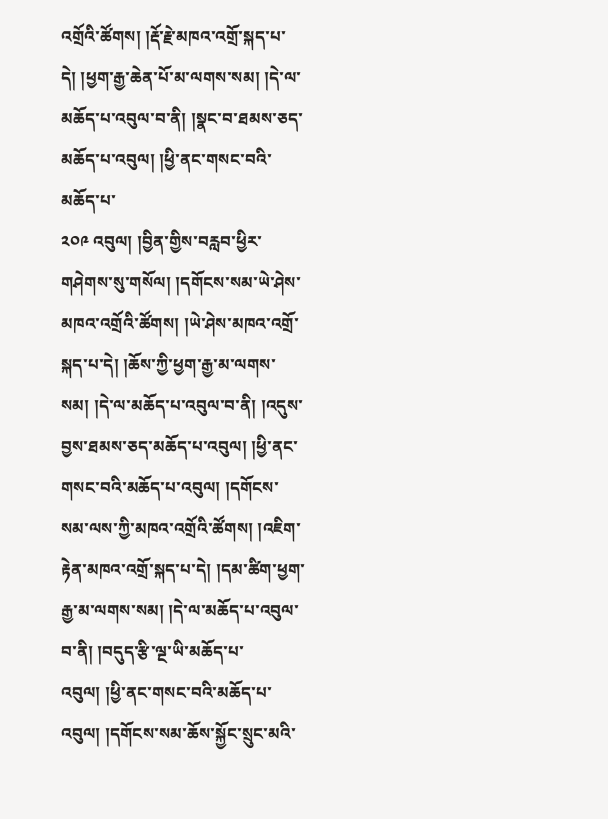འགྲོའི་ཚོགས། །རྡོ་རྗེ་མཁའ་འགྲོ་སྐད་པ་དེ། །ཕྱག་རྒྱ་ཆེན་པོ་མ་ལགས་སམ། །དེ་ལ་མཆོད་པ་འབུལ་བ་ནི། །སྣང་བ་ཐམས་ཅད་མཆོད་པ་འབུལ། །ཕྱི་ནང་གསང་བའི་མཆོད་པ་
༢༠༩ འབུལ། །བྱིན་གྱིས་བརླབ་ཕྱིར་གཤེགས་སུ་གསོལ། །དགོངས་སམ་ཡེ་ཤེས་མཁའ་འགྲོའི་ཚོགས། །ཡེ་ཤེས་མཁའ་འགྲོ་སྐད་པ་དེ། །ཆོས་ཀྱི་ཕྱག་རྒྱ་མ་ལགས་སམ། །དེ་ལ་མཆོད་པ་འབུལ་བ་ནི། །འདུས་བྱས་ཐམས་ཅད་མཆོད་པ་འབུལ། །ཕྱི་ནང་གསང་བའི་མཆོད་པ་འབུལ། །དགོངས་སམ་ལས་ཀྱི་མཁའ་འགྲོའི་ཚོགས། །འཇིག་རྟེན་མཁའ་འགྲོ་སྐད་པ་དེ། །དམ་ཚིག་ཕྱག་རྒྱ་མ་ལགས་སམ། །དེ་ལ་མཆོད་པ་འབུལ་བ་ནི། །བདུད་རྩི་ལྔ་ཡི་མཆོད་པ་འབུལ། །ཕྱི་ནང་གསང་བའི་མཆོད་པ་འབུལ། །དགོངས་སམ་ཆོས་སྐྱོང་སྲུང་མའི་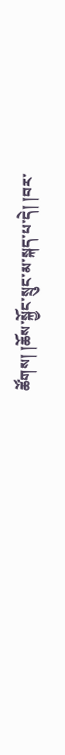ཚོགས། །ཆོས་སྐྱོང་སྲུང་མ་སྐད་པ་དེ། །བར་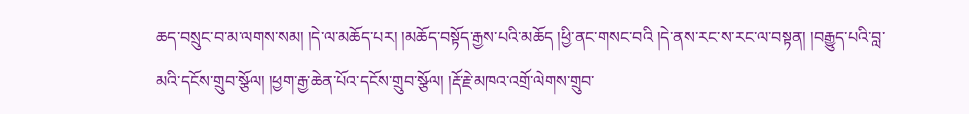ཆད་བསྲུང་བ་མ་ལགས་སམ། །དེ་ལ་མཆོད་པར། །མཆོད་བསྟོད་རྒྱས་པའི་མཆོད །ཕྱི་ནང་གསང་བའི །དེ་ནས་རང་ས་རང་ལ་བསྟན། །བརྒྱུད་པའི་བླ་མའི་དངོས་གྲུབ་སྩོལ། །ཕྱག་རྒྱ་ཆེན་པོའ་དངོས་གྲུབ་སྩོལ། །རྡོ་རྗེ་མཁའ་འགྲོ་ལེགས་གྲུབ་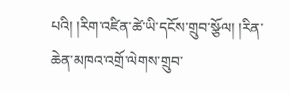པའི། །རིག་འཛིན་ཚེ་ཡི་དངོས་གྲུབ་སྩོལ། །རིན་ཆེན་མཁའ་འགྲོ་ལེགས་གྲུབ་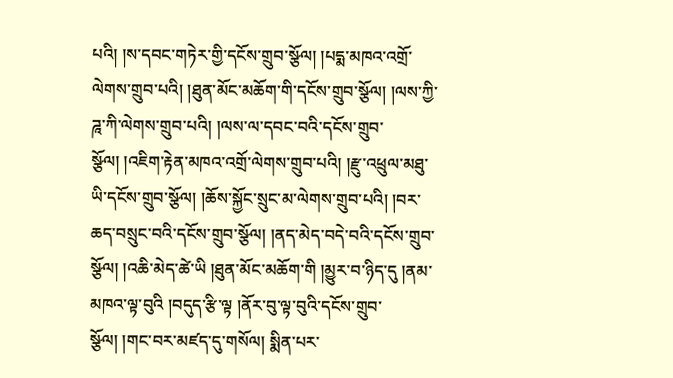པའི། །ས་དབང་གཏེར་གྱི་དངོས་གྲུབ་སྩོལ། །པདྨ་མཁའ་འགྲོ་ལེགས་གྲུབ་པའི། །ཐུན་མོང་མཆོག་གི་དངོས་གྲུབ་སྩོལ། །ལས་ཀྱི་ཌཱ་ཀི་ལེགས་གྲུབ་པའི། །ལས་ལ་དབང་བའི་དངོས་གྲུབ་སྩོལ། །འཇིག་རྟེན་མཁའ་འགྲོ་ལེགས་གྲུབ་པའི། །རྫུ་འཕྲུལ་མཐུ་ཡི་དངོས་གྲུབ་སྩོལ། །ཆོས་སྐྱོང་སྲུང་མ་ལེགས་གྲུབ་པའི། །བར་ཆད་བསྲུང་བའི་དངོས་གྲུབ་སྩོལ། །ནད་མེད་བདེ་བའི་དངོས་གྲུབ་སྩོལ། །འཆི་མེད་ཚེ་ཡི །ཐུན་མོང་མཆོག་གི །མྱུར་བ་ཉིད་དུ །ནམ་མཁའ་ལྟ་བུའི །བདུད་རྩི་ལྟ །ནོར་བུ་ལྟ་བུའི་དངོས་གྲུབ་སྩོལ། །གང་བར་མཛད་དུ་གསོལ། སྨིན་པར་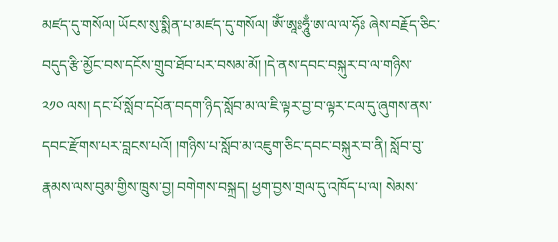མཛད་དུ་གསོལ། ཡོངས་སུ་སྨིན་པ་མཛད་དུ་གསོལ། ༀ་ཨཱཿཧཱུྃ་ཨ་ལ་ལ་ཧོཿ ཞེས་བརྗོད་ཅིང་བདུད་རྩི་མྱོང་བས་དངོས་གྲུབ་ཐོབ་པར་བསམ་མོ། །དེ་ནས་དབང་བསྐུར་བ་ལ་གཉིས་
༢༡༠ ལས། དང་པོ་སློབ་དཔོན་བདག་ཉིད་སློབ་མ་ལ་ཇི་ལྟར་བྱ་བ་ལྟར་ངལ་དུ་ཞུགས་ནས་དབང་རྫོགས་པར་བླངས་པའོ། །གཉིས་པ་སློབ་མ་འཇུག་ཅིང་དབང་བསྐུར་བ་ནི། སློབ་བུ་རྣམས་ལས་བུམ་གྱིས་ཁྲུས་བྱ། བགེགས་བསྐྲད། ཕྱག་བྱས་གྲལ་དུ་འཁོད་པ་ལ། སེམས་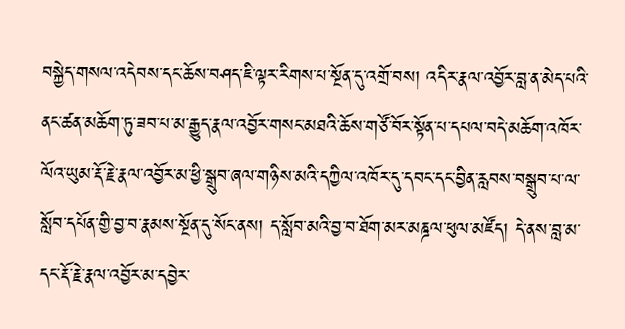བསྐྱེད་གསལ་འདེབས་དང་ཆོས་བཤད་ཇི་ལྟར་རིགས་པ་སྔོན་དུ་འགྲོ་བས། འདིར་རྣལ་འབྱོར་བླ་ན་མེད་པའི་ནང་ཚན་མཆོག་ཏུ་ཟབ་པ་མ་རྒྱུད་རྣལ་འབྱོར་གསང་མཐའི་ཆོས་གཙོ་བོར་སྟོན་པ་དཔལ་བདེ་མཆོག་འཁོར་ལོའ་ཡུམ་རྡོ་རྗེ་རྣལ་འབྱོར་མ་ཕྱི་སྒྲུབ་ཞལ་གཉིས་མའི་དཀྱིལ་འཁོར་དུ་དབང་དང་བྱིན་རླབས་བསྒྲུབ་པ་ལ་སློབ་དཔོན་གྱི་བྱ་བ་རྣམས་སྔོན་དུ་སོང་ནས། ད་སློབ་མའི་བྱ་བ་ཐོག་མར་མཎྜལ་ཕུལ་མཛོད། དེ་ནས་བླ་མ་དང་རྡོ་རྗེ་རྣལ་འབྱོར་མ་དབྱེར་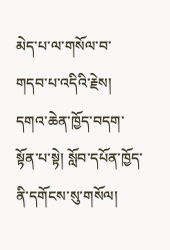མེད་པ་ལ་གསོལ་བ་གདབ་པ་འདིའི་རྗེས། དགའ་ཆེན་ཁྱོད་བདག་སྟོན་པ་སྟེ། སློབ་དཔོན་ཁྱོད་ནི་དགོངས་སུ་གསོལ།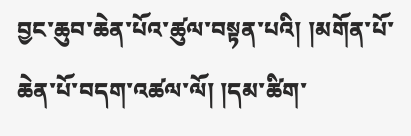བྱང་ཆུབ་ཆེན་པོའ་ཚུལ་བསྟན་པའི། །མགོན་པོ་ཆེན་པོ་བདག་འཚལ་ལོ། །དམ་ཚིག་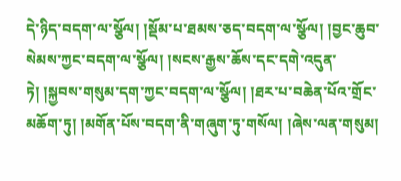དེ་ཉིད་བདག་ལ་སྩོལ། །སྡོམ་པ་ཐམས་ཅད་བདག་ལ་སྩོལ། །བྱང་ཆུབ་སེམས་ཀྱང་བདག་ལ་སྩོལ། །སངས་རྒྱས་ཆོས་དང་དགེ་འདུན་ཏེ། །སྐྱབས་གསུམ་དག་ཀྱང་བདག་ལ་སྩོལ། །ཐར་པ་བཆེན་པོའ་གྲོང་མཆོག་ཏུ། །མགོན་པོས་བདག་ནི་གཞུག་ཏུ་གསོལ། །ཞེས་ལན་གསུམ།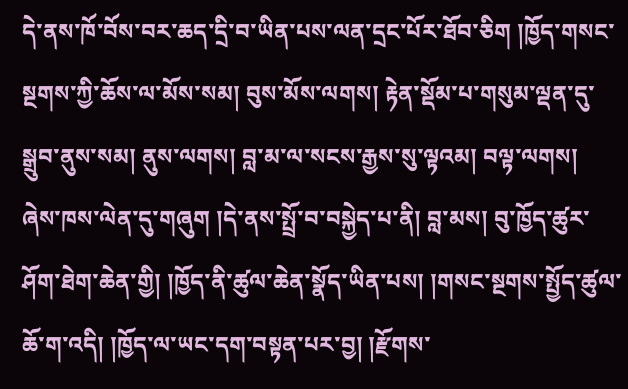དེ་ནས་ཁོ་བོས་བར་ཆད་དྲི་བ་ཡིན་པས་ལན་དྲང་པོར་ཐོབ་ཅིག །ཁྱོད་གསང་སྔགས་ཀྱི་ཆོས་ལ་མོས་སམ། བུས་མོས་ལགས། རྟེན་སྡོམ་པ་གསུམ་ལྡན་དུ་སྒྲུབ་ནུས་སམ། ནུས་ལགས། བླ་མ་ལ་སངས་རྒྱས་སུ་ལྟའམ། བལྟ་ལགས། ཞེས་ཁས་ལེན་དུ་གཞུག །དེ་ནས་སྤྲོ་བ་བསྐྱེད་པ་ནི། བླ་མས། བུ་ཁྱོད་ཚུར་ཤོག་ཐེག་ཆེན་གྱི། །ཁྱོད་ནི་ཚུལ་ཆེན་སྣོད་ཡིན་པས། །གསང་སྔགས་སྤྱོད་ཚུལ་ཆོ་ག་འདི། །ཁྱོད་ལ་ཡང་དག་བསྟན་པར་བྱ། །རྫོགས་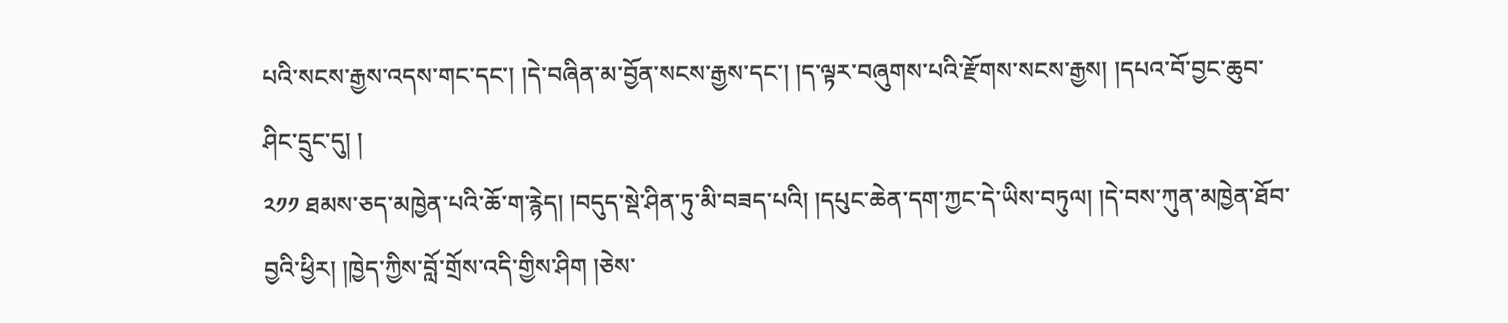པའི་སངས་རྒྱས་འདས་གང་དང་། །དེ་བཞིན་མ་བྱོན་སངས་རྒྱས་དང་། །ད་ལྟར་བཞུགས་པའི་རྫོགས་སངས་རྒྱས། །དཔའ་བོ་བྱང་ཆུབ་ཤིང་དྲུང་དུ། །
༢༡༡ ཐམས་ཅད་མཁྱེན་པའི་ཆོ་ག་རྙེད། །བདུད་སྡེ་ཤིན་ཏུ་མི་བཟད་པའི། །དཔུང་ཆེན་དག་ཀྱང་དེ་ཡིས་བཏུལ། །དེ་བས་ཀུན་མཁྱེན་ཐོབ་བྱའི་ཕྱིར། །ཁྱེད་ཀྱིས་བློ་གྲོས་འདི་གྱིས་ཤིག །ཅེས་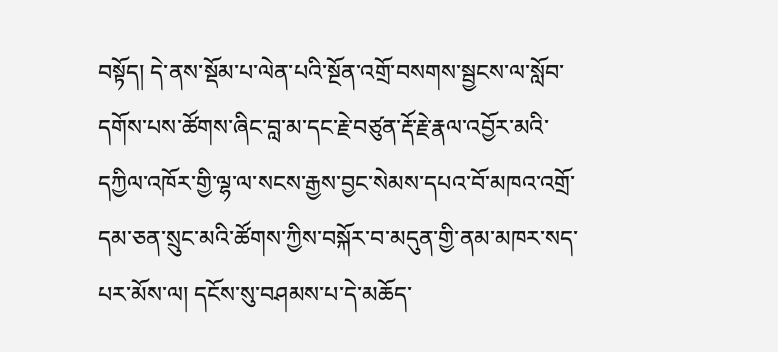བསྟོད། དེ་ནས་སྡོམ་པ་ལེན་པའི་སྔོན་འགྲོ་བསགས་སྦྱངས་ལ་སློབ་དགོས་པས་ཚོགས་ཞིང་བླ་མ་དང་རྗེ་བཙུན་རྡོ་རྗེ་རྣལ་འབྱོར་མའི་དཀྱིལ་འཁོར་གྱི་ལྷ་ལ་སངས་རྒྱས་བྱང་སེམས་དཔའ་བོ་མཁའ་འགྲོ་དམ་ཅན་སྲུང་མའི་ཚོགས་ཀྱིས་བསྐོར་བ་མདུན་གྱི་ནམ་མཁར་སད་པར་མོས་ལ། དངོས་སུ་བཤམས་པ་དེ་མཆོད་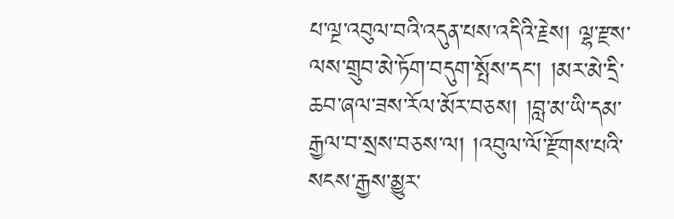པ་ལྔ་འབུལ་བའི་འདུན་པས་འདིའི་རྗེས། ལྷ་རྫས་ལས་གྲུབ་མེ་ཏོག་བདུག་སྤོས་དང་། །མར་མེ་དྲི་ཆབ་ཞལ་ཟས་རོལ་མོར་བཅས། །བླ་མ་ཡི་དམ་རྒྱལ་བ་སྲས་བཅས་ལ། །འབུལ་ལོ་རྫོགས་པའི་སངས་རྒྱས་མྱུར་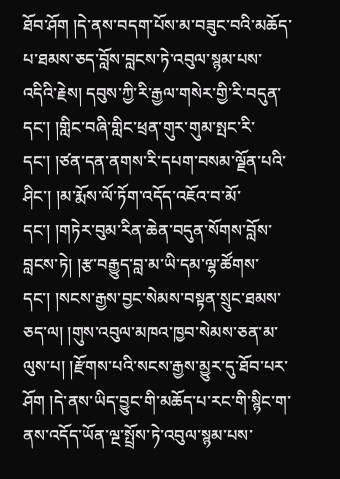ཐོབ་ཤོག །དེ་ནས་བདག་པོས་མ་བཟུང་བའི་མཆོད་པ་ཐམས་ཅད་བློས་བླངས་ཏེ་འབུལ་སྙམ་པས་འདིའི་རྗེས། དབུས་ཀྱི་རི་རྒྱལ་གསེར་གྱི་རི་བདུན་དང་། །གླིང་བཞི་གླིང་ཕྲན་གུར་གུམ་སྤང་རི་དང་། །ཙན་དན་ནགས་རི་དཔག་བསམ་ལྗོན་པའི་ཤིང་། །མ་རྨོས་ལོ་ཏོག་འདོད་འཇོའ་བ་མོ་དང་། །གཏེར་བུམ་རིན་ཆེན་བདུན་སོགས་བློས་བླངས་ཏེ། །རྩ་བརྒྱུད་བླ་མ་ཡི་དམ་ལྷ་ཚོགས་དང་། །སངས་རྒྱས་བྱང་སེམས་བསྟན་སྲུང་ཐམས་ཅད་ལ། །གུས་འབུལ་མཁའ་ཁྱབ་སེམས་ཅན་མ་ལུས་པ། །རྫོགས་པའི་སངས་རྒྱས་མྱུར་དུ་ཐོབ་པར་ཤོག །དེ་ནས་ཡིད་བྱུང་གི་མཆོད་པ་རང་གི་སྙིང་ག་ནས་འདོད་ཡོན་ལྔ་སྤྲོས་ཏེ་འབུལ་སྙམ་པས་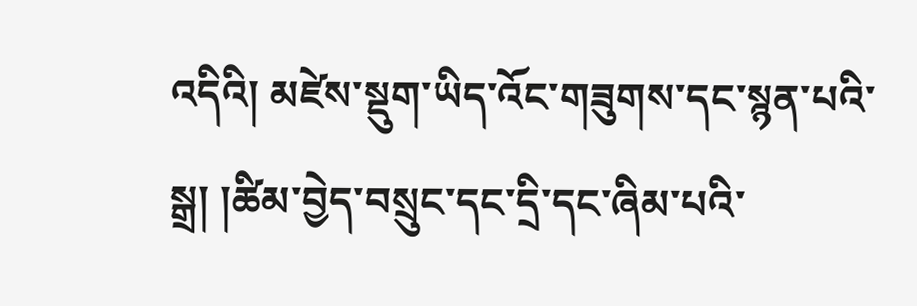འདིའི། མཛེས་སྡུག་ཡིད་འོང་གཟུགས་དང་སྙན་པའི་སྒྲ། །ཚིམ་བྱེད་བསྲུང་དང་དྲི་དང་ཞིམ་པའི་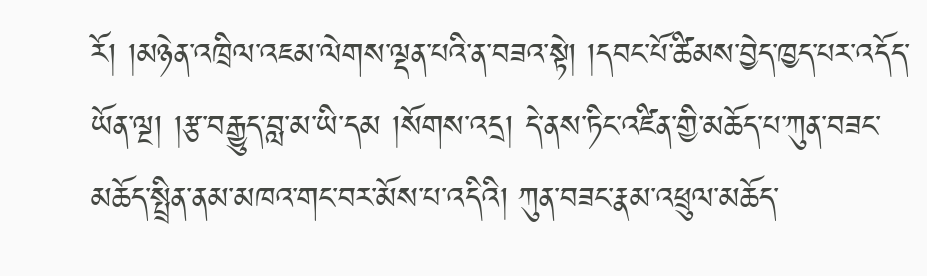རོ། །མཉེན་འཁྲིལ་འཇམ་ལེགས་ལྡན་པའི་ན་བཟའ་སྟེ། །དབང་པོ་ཚིམས་བྱེད་ཁྱད་པར་འདོད་ཡོན་ལྔ། །རྩ་བརྒྱུད་བླ་མ་ཡི་དམ །སོགས་འདྲ། དེ་ནས་ཏིང་འཛིན་གྱི་མཆོད་པ་ཀུན་བཟང་མཆོད་སྤྲིན་ནམ་མཁའ་གང་བར་མོས་པ་འདིའི། ཀུན་བཟང་རྣམ་འཕྲུལ་མཆོད་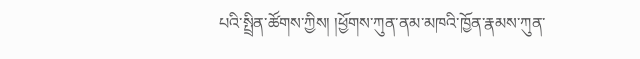པའི་སྤྲིན་ཚོགས་ཀྱིས། །ཕྱོགས་ཀུན་ནམ་མཁའི་ཁྱོན་རྣམས་ཀུན་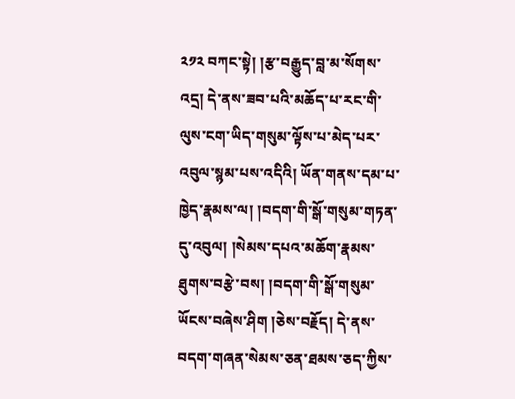༢༡༢ བཀང་སྟེ། །རྩ་བརྒྱུད་བླ་མ་སོགས་འདྲ། དེ་ནས་ཟབ་པའི་མཆོད་པ་རང་གི་ལུས་ངག་ཡིད་གསུམ་ལྟོས་པ་མེད་པར་འབུལ་སྙམ་པས་འདིའི། ཡོན་གནས་དམ་པ་ཁྱེད་རྣམས་ལ། །བདག་གི་སྒོ་གསུམ་གཏན་དུ་འབུལ། །སེམས་དཔའ་མཆོག་རྣམས་ཐུགས་བརྩེ་བས། །བདག་གི་སྒོ་གསུམ་ཡོངས་བཞེས་ཤིག །ཅེས་བརྗོད། དེ་ནས་བདག་གཞན་སེམས་ཅན་ཐམས་ཅད་ཀྱིས་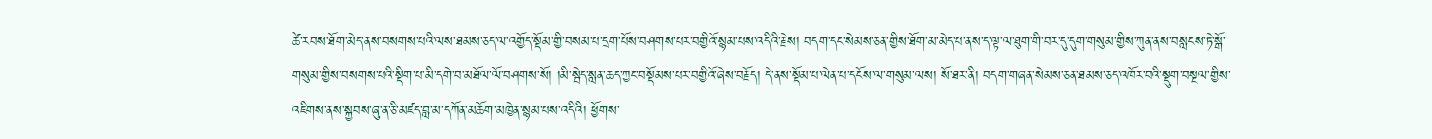ཚེ་རབས་ཐོག་མེད་ནས་བསགས་པའི་ལས་ཐམས་ཅད་ལ་འགྱོད་སྡོམ་གྱི་བསམ་པ་དྲག་པོས་བཤགས་པར་བགྱིའོ་སྙམ་པས་འདིའི་རྗེས། བདག་དང་སེམས་ཅན་གྱིས་ཐོག་མ་མེད་པ་ནས་ད་ལྟ་ལ་ཐུག་གི་བར་དུ་དུག་གསུམ་གྱིས་ཀུན་ནས་བསླངས་ཏེ་སྒོ་གསུམ་གྱིས་བསགས་པའི་སྡིག་པ་མི་དགེ་བ་མཐོལ་ལོ་བཤགས་སོ། །མི་སྦེད་སླན་ཆད་ཀྱང་བསྡོམས་པར་བགྱིའོ་ཞེས་བརྗོད། དེ་ནས་སྡོམ་པ་ལེན་པ་དངོས་ལ་གསུམ་ལས། སོ་ཐར་ནི། བདག་གཞན་སེམས་ཅན་ཐམས་ཅད་འཁོར་བའི་སྡུག་བསྔལ་གྱིས་འཇིགས་ནས་སྐྱབས་ཞུ་ན་ཅི་མཛད་བླ་མ་དཀོན་མཆོག་མཁྱེན་སྙམ་པས་འདིའི། ཕྱོགས་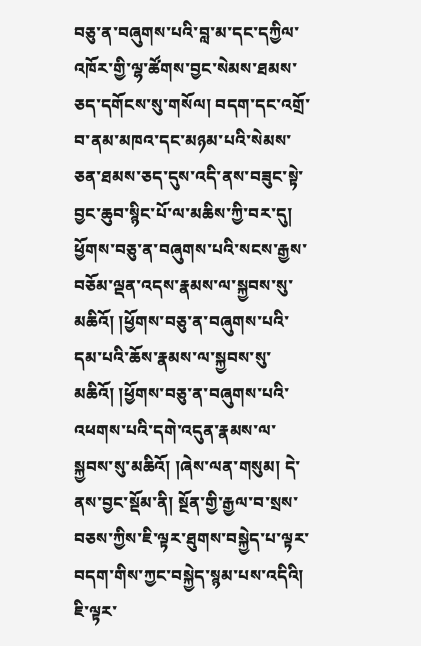བཅུ་ན་བཞུགས་པའི་བླ་མ་དང་དཀྱིལ་འཁོར་གྱི་ལྷ་ཚོགས་བྱང་སེམས་ཐམས་ཅད་དགོངས་སུ་གསོལ། བདག་དང་འགྲོ་བ་ནམ་མཁའ་དང་མཉམ་པའི་སེམས་ཅན་ཐམས་ཅད་དུས་འདི་ནས་བཟུང་སྟེ་བྱང་ཆུབ་སྙིང་པོ་ལ་མཆིས་ཀྱི་བར་དུ། ཕྱོགས་བཅུ་ན་བཞུགས་པའི་སངས་རྒྱས་བཅོམ་ལྡན་འདས་རྣམས་ལ་སྐྱབས་སུ་མཆིའོ། །ཕྱོགས་བཅུ་ན་བཞུགས་པའི་དམ་པའི་ཆོས་རྣམས་ལ་སྐྱབས་སུ་མཆིའོ། །ཕྱོགས་བཅུ་ན་བཞུགས་པའི་འཕགས་པའི་དགེ་འདུན་རྣམས་ལ་སྐྱབས་སུ་མཆིའོ། །ཞེས་ལན་གསུམ། དེ་ནས་བྱང་སྡོམ་ནི། སྔོན་གྱི་རྒྱལ་བ་སྲས་བཅས་ཀྱིས་ཇི་ལྟར་ཐུགས་བསྐྱེད་པ་ལྟར་བདག་གིས་ཀྱང་བསྐྱེད་སྙམ་པས་འདིའི། ཇི་ལྟར་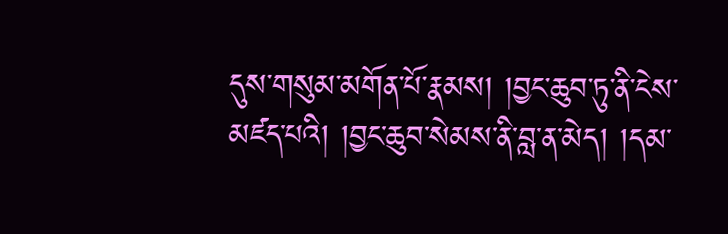དུས་གསུམ་མགོན་པོ་རྣམས། །བྱང་ཆུབ་ཏུ་ནི་ངེས་མཛད་པའི། །བྱང་ཆུབ་སེམས་ནི་བླ་ན་མེད། །དམ་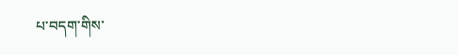པ་བདག་གིས་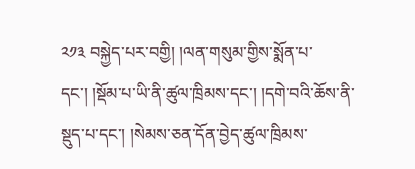༢༡༣ བསྐྱེད་པར་བགྱི། །ལན་གསུམ་གྱིས་སྨོན་པ་དང་། །སྡོམ་པ་ཡི་ནི་ཚུལ་ཁྲིམས་དང་། །དགེ་བའི་ཆོས་ནི་སྡུད་པ་དང་། །སེམས་ཅན་དོན་བྱེད་ཚུལ་ཁྲིམས་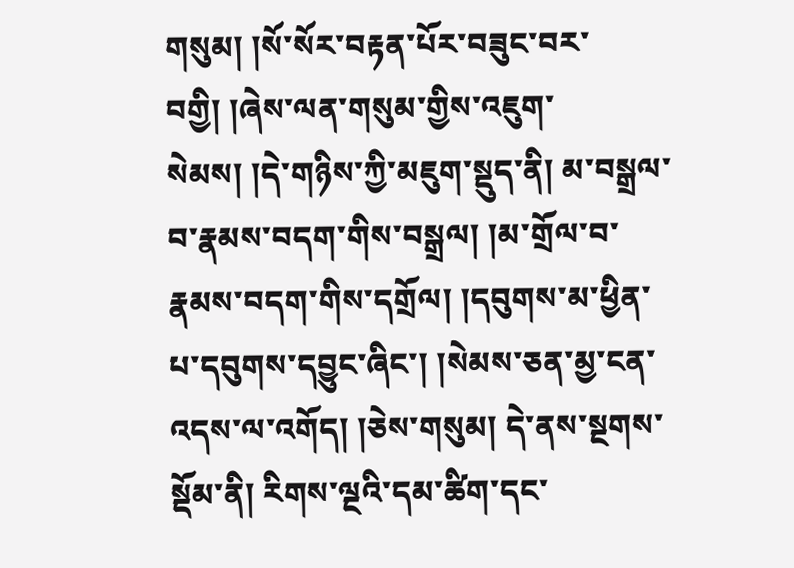གསུམ། །སོ་སོར་བརྟན་པོར་བཟུང་བར་བགྱི། །ཞེས་ལན་གསུམ་གྱིས་འཇུག་སེམས། །དེ་གཉིས་ཀྱི་མཇུག་སྡུད་ནི། མ་བསྒྲལ་བ་རྣམས་བདག་གིས་བསྒྲལ། །མ་གྲོལ་བ་རྣམས་བདག་གིས་དགྲོལ། །དབུགས་མ་ཕྱིན་པ་དབུགས་དབྱུང་ཞིང་། །སེམས་ཅན་མྱ་ངན་འདས་ལ་འགོད། །ཅེས་གསུམ། དེ་ནས་སྔགས་སྡོམ་ནི། རིགས་ལྔའི་དམ་ཚིག་དང་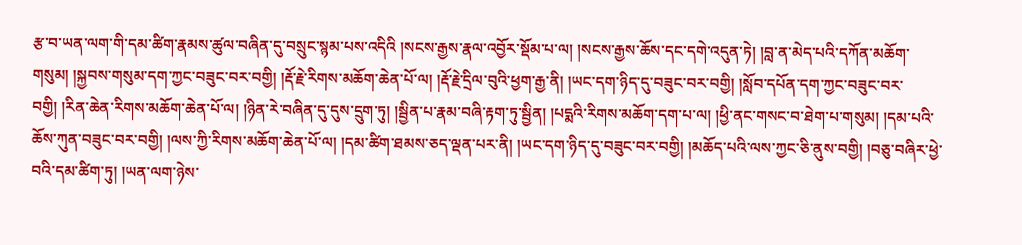རྩ་བ་ཡན་ལག་གི་དམ་ཚིག་རྣམས་ཚུལ་བཞིན་དུ་བསྲུང་སྙམ་པས་འདིའི །སངས་རྒྱས་རྣལ་འབྱོར་སྡོམ་པ་ལ། །སངས་རྒྱས་ཆོས་དང་དགེ་འདུན་ཏེ། །བླ་ན་མེད་པའི་དཀོན་མཆོག་གསུམ། །སྐྱབས་གསུམ་དག་ཀྱང་བཟུང་བར་བགྱི། །རྡོ་རྗེ་རིགས་མཆོག་ཆེན་པོ་ལ། །རྡོ་རྗེ་དྲིལ་བུའི་ཕྱག་རྒྱ་ནི། །ཡང་དག་ཉིད་དུ་བཟུང་བར་བགྱི། །སློབ་དཔོན་དག་ཀྱང་བཟུང་བར་བགྱི། །རིན་ཆེན་རིགས་མཆོག་ཆེན་པོ་ལ། །ཉིན་རེ་བཞིན་དུ་དུས་དྲུག་ཏུ། །སྦྱིན་པ་རྣམ་བཞི་རྟག་ཏུ་སྦྱིན། །པདྨའི་རིགས་མཆོག་དག་པ་ལ། །ཕྱི་ནང་གསང་བ་ཐེག་པ་གསུམ། །དམ་པའི་ཆོས་ཀུན་བཟུང་བར་བགྱི། །ལས་ཀྱི་རིགས་མཆོག་ཆེན་པོ་ལ། །དམ་ཚིག་ཐམས་ཅད་ལྡན་པར་ནི། །ཡང་དག་ཉིད་དུ་བཟུང་བར་བགྱི། །མཆོད་པའི་ལས་ཀྱང་ཅི་ནུས་བགྱི། །བཅུ་བཞིར་ཕྱེ་བའི་དམ་ཚིག་ཏུ། །ཡན་ལག་ཉེས་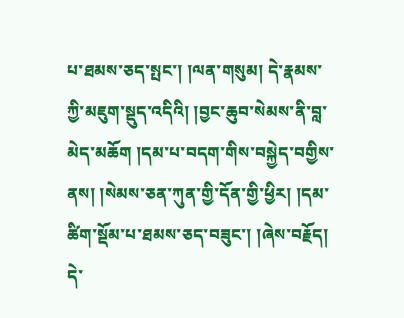པ་ཐམས་ཅད་སྤང་། །ལན་གསུམ། དེ་རྣམས་ཀྱི་མཇུག་སྡུད་འདིའི། །བྱང་ཆུབ་སེམས་ནི་བླ་མེད་མཆོག །དམ་པ་བདག་གིས་བསྐྱེད་བགྱིས་ནས། །སེམས་ཅན་ཀུན་གྱི་དོན་གྱི་ཕྱིར། །དམ་ཚིག་སྡོམ་པ་ཐམས་ཅད་བཟུང་། །ཞེས་བརྗོད། དེ་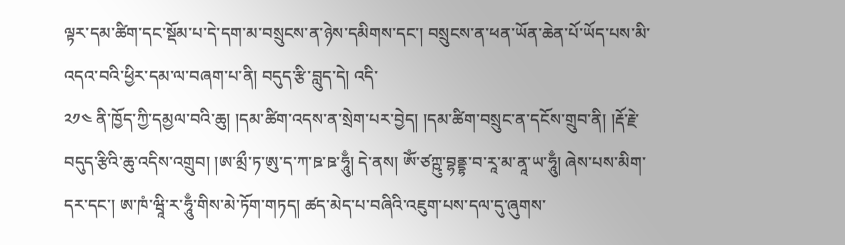ལྟར་དམ་ཚིག་དང་སྡོམ་པ་དེ་དག་མ་བསྲུངས་ན་ཉེས་དམིགས་དང་། བསྲུངས་ན་ཕན་ཡོན་ཆེན་པོ་ཡོད་པས་མི་འདའ་བའི་ཕྱིར་དམ་ལ་བཞག་པ་ནི། བདུད་རྩི་བླུད་དེ། འདི་
༢༡༤ ནི་ཁྱོད་ཀྱི་དམྱལ་བའི་ཆུ། །དམ་ཚིག་འདས་ན་སྲེག་པར་བྱེད། །དམ་ཚིག་བསྲུང་ན་དངོས་གྲུབ་ནི། །རྡོ་རྗེ་བདུད་རྩིའི་ཆུ་འདིས་འགྲུབ། །ཨ་མྲྀ་ཏ་ཨུ་ད་ཀ་ཋ་ཋ་ཧཱུྃ། དེ་ནས། ༀ་ཙཀྵུ་བྷནྡྷ་བ་རཱ་མ་ནཱ་ཡ་ཧཱུྃ། ཞེས་པས་མིག་དར་དང་། ཨ་ཁཾ་ཝཱི་ར་ཧཱུྃ་གིས་མེ་ཏོག་གཏད། ཚད་མེད་པ་བཞིའི་འཇུག་པས་དལ་དུ་ཞུགས་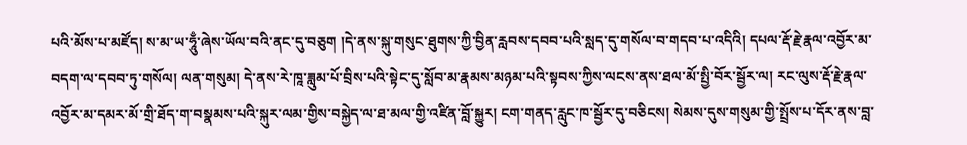པའི་མོས་པ་མཛོད། ས་མ་ཡ་ཧཱུྃ་ཞེས་ཡོལ་བའི་ནང་དུ་བཅུག །དེ་ནས་སྐུ་གསུང་ཐུགས་ཀྱི་བྱིན་རླབས་དབབ་པའི་སླད་དུ་གསོལ་བ་གདབ་པ་འདིའི། དཔལ་རྡོ་རྗེ་རྣལ་འབྱོར་མ་བདག་ལ་དབབ་ཏུ་གསོལ། ལན་གསུམ། དེ་ནས་རེ་ཁཱ་ཟླུམ་པོ་བྲིས་པའི་སྟེང་དུ་སློབ་མ་རྣམས་མཉམ་པའི་སྟབས་ཀྱིས་ལངས་ནས་ཐལ་མོ་སྤྱི་བོར་སྦྱོར་ལ། རང་ལུས་རྡོ་རྗེ་རྣལ་འབྱོར་མ་དམར་མོ་གྲི་ཐོད་ག་བསྣམས་པའི་སྐུར་ལམ་གྱིས་བསྐྱེད་ལ་ཐ་མལ་གྱི་འཛིན་བློ་སྐྱུར། ངག་གནད་རླུང་ཁ་སྦྱོར་དུ་བཅིངས། སེམས་དུས་གསུམ་གྱི་སྤྲོས་པ་དོར་ནས་བླ་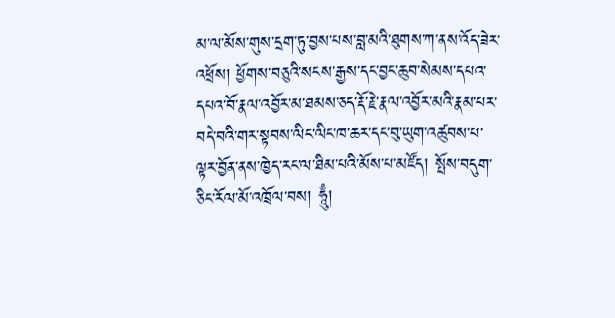མ་ལ་མོས་གུས་དྲག་ཏུ་བྱས་པས་བླ་མའི་ཐུགས་ཀ་ནས་འོད་ཟེར་འཕྲོས། ཕྱོགས་བཅུའི་སངས་རྒྱས་དང་བྱང་ཆུབ་སེམས་དཔའ་དཔའ་བོ་རྣལ་འབྱོར་མ་ཐམས་ཅད་རྡོ་རྗེ་རྣལ་འབྱོར་མའི་རྣམ་པར་བདེ་བའི་གར་སྟབས་ལིང་ལིང་ཁ་ཆར་དང་བུ་ཡུག་འཚུབས་པ་ལྟར་བྱོན་ནས་ཁྱེད་རང་ལ་ཐིམ་པའི་མོས་པ་མཛོད། སྤོས་བདུག་ཅིང་རོལ་མོ་འཁྲོལ་བས། ཧཱུྃ།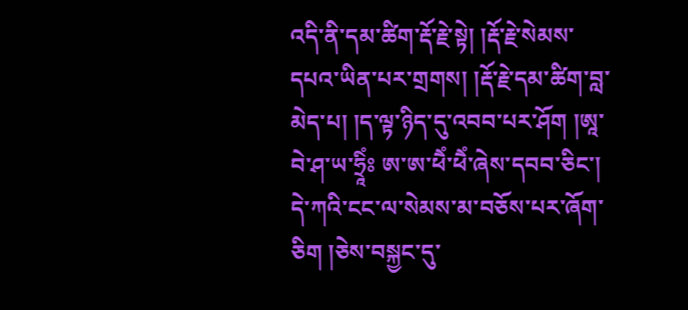འདི་ནི་དམ་ཚིག་རྡོ་རྗེ་སྟེ། །རྡོ་རྗེ་སེམས་དཔའ་ཡིན་པར་གྲགས། །རྡོ་རྗེ་དམ་ཚིག་བླ་མེད་པ། །ད་ལྟ་ཉིད་དུ་འབབ་པར་ཤོག །ཨཱ་བེ་ཤ་ཡ་ཧྲཱིཾཿ ཨ་ཨ་ཕཻཾ་ཕཻཾ་ཞེས་དབབ་ཅིང་། དེ་ཀའི་ངང་ལ་སེམས་མ་བཅོས་པར་ཞོག་ཅིག །ཅེས་བསྐྱང་དུ་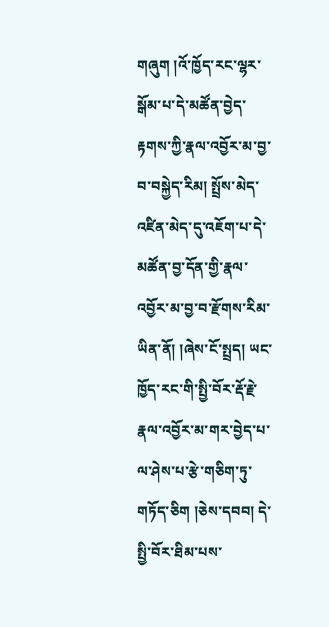གཞུག །འོ་ཁྱོད་རང་ལྷར་སྒོམ་པ་དེ་མཚོན་བྱེད་རྟགས་ཀྱི་རྣལ་འབྱོར་མ་བྱ་བ་བསྐྱེད་རིམ། སྤྲོས་མེད་འཛིན་མེད་དུ་འཇོག་པ་དེ་མཚོན་བྱ་དོན་གྱི་རྣལ་འབྱོར་མ་བྱ་བ་རྫོགས་རིམ་ཡིན་ནོ། །ཞེས་ངོ་སྤྲད། ཡང་ཁྱོད་རང་གི་སྤྱི་བོར་རྡོ་རྗེ་རྣལ་འབྱོར་མ་གར་བྱེད་པ་ལ་ཤེས་པ་རྩེ་གཅིག་ཏུ་གཏོད་ཅིག །ཅེས་དབབ། དེ་སྤྱི་བོར་ཐིམ་པས་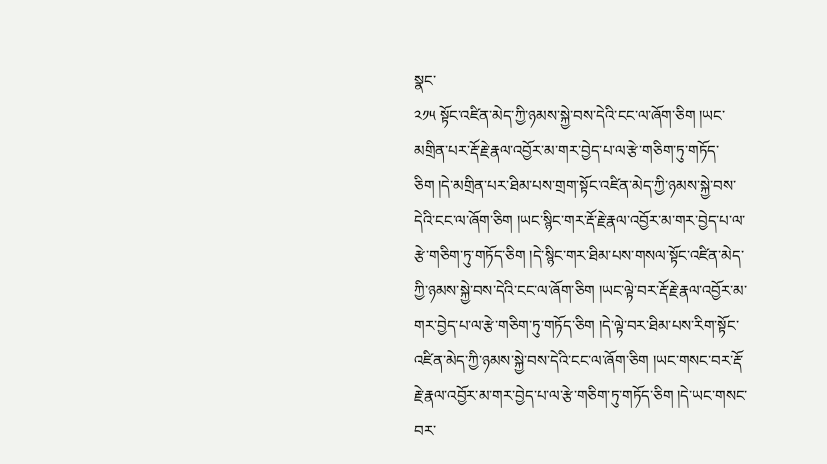སྣང་
༢༡༥ སྟོང་འཛིན་མེད་ཀྱི་ཉམས་སྐྱེ་བས་དེའི་ངང་ལ་ཞོག་ཅིག །ཡང་མགྲིན་པར་རྡོ་རྗེ་རྣལ་འབྱོར་མ་གར་བྱེད་པ་ལ་རྩེ་གཅིག་ཏུ་གཏོད་ཅིག །དེ་མགྲིན་པར་ཐིམ་པས་གྲག་སྟོང་འཛིན་མེད་ཀྱི་ཉམས་སྐྱེ་བས་དེའི་ངང་ལ་ཞོག་ཅིག །ཡང་སྙིང་གར་རྡོ་རྗེ་རྣལ་འབྱོར་མ་གར་བྱེད་པ་ལ་རྩེ་གཅིག་ཏུ་གཏོད་ཅིག །དེ་སྙིང་གར་ཐིམ་པས་གསལ་སྟོང་འཛིན་མེད་ཀྱི་ཉམས་སྐྱེ་བས་དེའི་ངང་ལ་ཞོག་ཅིག །ཡང་ལྟེ་བར་རྡོ་རྗེ་རྣལ་འབྱོར་མ་གར་བྱེད་པ་ལ་རྩེ་གཅིག་ཏུ་གཏོད་ཅིག །དེ་ལྟེ་བར་ཐིམ་པས་རིག་སྟོང་འཛིན་མེད་ཀྱི་ཉམས་སྐྱེ་བས་དེའི་ངང་ལ་ཞོག་ཅིག །ཡང་གསང་བར་རྡོ་རྗེ་རྣལ་འབྱོར་མ་གར་བྱེད་པ་ལ་རྩེ་གཅིག་ཏུ་གཏོད་ཅིག །དེ་ཡང་གསང་བར་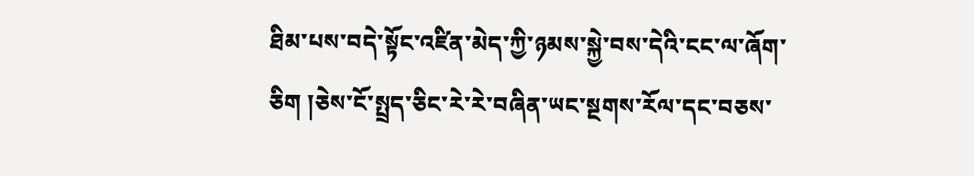ཐིམ་པས་བདེ་སྟོང་འཛིན་མེད་ཀྱི་ཉམས་སྐྱེ་བས་དེའི་ངང་ལ་ཞོག་ཅིག །ཅེས་ངོ་སྤྲད་ཅིང་རེ་རེ་བཞིན་ཡང་སྔགས་རོལ་དང་བཅས་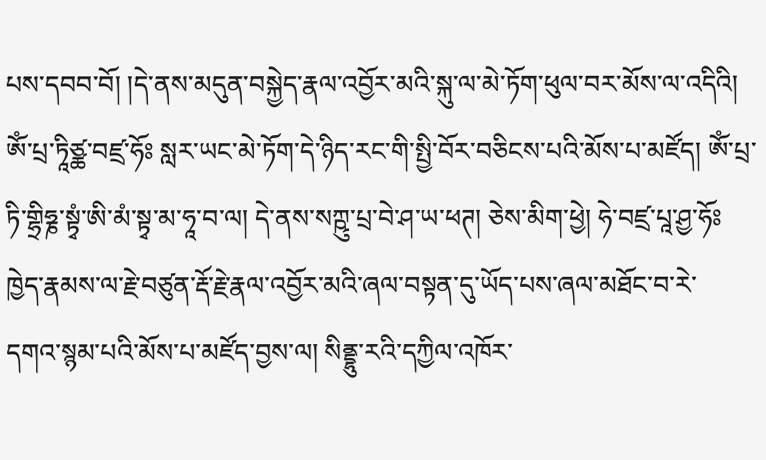པས་དབབ་བོ། །དེ་ནས་མདུན་བསྐྱེད་རྣལ་འབྱོར་མའི་སྐུ་ལ་མེ་ཏོག་ཕུལ་བར་མོས་ལ་འདིའི། ༀ་པྲ་ཏཱིཙྪ་བཛྲ་ཧོཿ སླར་ཡང་མེ་ཏོག་དེ་ཉིད་རང་གི་སྤྱི་བོར་བཅིངས་པའི་མོས་པ་མཛོད། ༀ་པྲ་ཏི་གྷྲིཧྞ་སྟྭཾ་ཨི་མཾ་སྟྭ་མ་ཧཱ་བ་ལ། དེ་ནས་སཀྵུ་པྲ་བེ་ཤ་ཡ་ཕཊ། ཅེས་མིག་ཕྱེ། ཧེ་བཛྲ་པཱ་ཤྱ་ཧོཿ ཁྱེད་རྣམས་ལ་རྗེ་བཙུན་རྡོ་རྗེ་རྣལ་འབྱོར་མའི་ཞལ་བསྟན་དུ་ཡོད་པས་ཞལ་མཐོང་བ་རེ་དགའ་སྙམ་པའི་མོས་པ་མཛོད་བྱས་ལ། སིནྡྷུ་རའི་དཀྱིལ་འཁོར་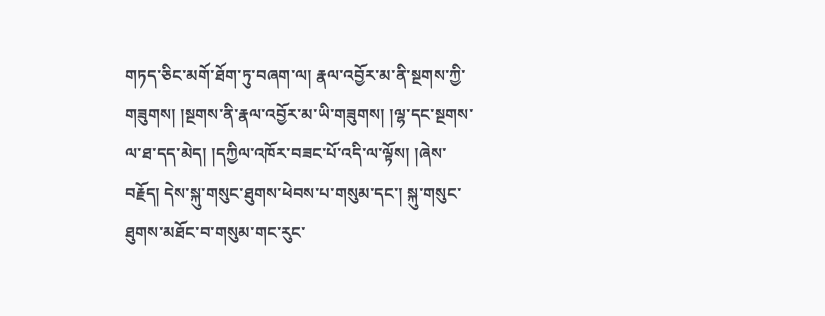གཏད་ཅིང་མགོ་ཐོག་ཏུ་བཞག་ལ། རྣལ་འབྱོར་མ་ནི་སྔགས་ཀྱི་གཟུགས། །སྔགས་ནི་རྣལ་འབྱོར་མ་ཡི་གཟུགས། །ལྷ་དང་སྔགས་ལ་ཐ་དད་མེད། །དཀྱིལ་འཁོར་བཟང་པོ་འདི་ལ་ལྟོས། །ཞེས་བརྗོད། དེས་སྐུ་གསུང་ཐུགས་ཕེབས་པ་གསུམ་དང་། སྐུ་གསུང་ཐུགས་མཐོང་བ་གསུམ་གང་རུང་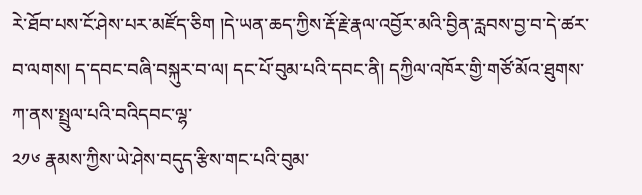རེ་ཐོབ་པས་ངོ་ཤེས་པར་མཛོད་ཅིག །དེ་ཡན་ཆད་ཀྱིས་རྡོ་རྗེ་རྣལ་འབྱོར་མའི་བྱིན་རླབས་བྱ་བ་དེ་ཚར་བ་ལགས། ད་དབང་བཞི་བསྐུར་བ་ལ། དང་པོ་བུམ་པའི་དབང་ནི། དཀྱིལ་འཁོར་གྱི་གཙོ་མོའ་ཐུགས་ཀ་ནས་སྤྲུལ་པའི་བའིདབང་ལྷ་
༢༡༦ རྣམས་ཀྱིས་ཡེ་ཤེས་བདུད་རྩིས་གང་པའི་བུམ་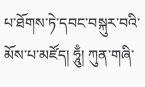པ་ཐོགས་ཏེ་དབང་བསྐུར་བའི་མོས་པ་མཛོད། ཧཱུྃ། ཀུན་གཞི་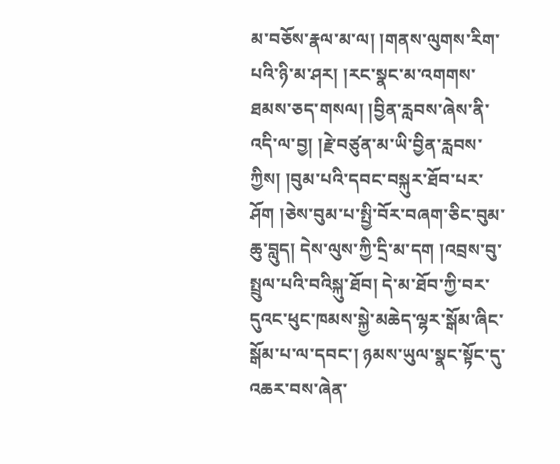མ་བཅོས་རྣལ་མ་ལ། །གནས་ལུགས་རིག་པའི་ཉི་མ་ཤར། །རང་སྣང་མ་འགགས་ཐམས་ཅད་གསལ། །བྱིན་རླབས་ཞེས་ནི་འདི་ལ་བྱ། །རྗེ་བཙུན་མ་ཡི་བྱིན་རླབས་ཀྱིས། །བུམ་པའི་དབང་བསྐུར་ཐོབ་པར་ཤོག །ཅེས་བུམ་པ་སྤྱི་བོར་བཞག་ཅིང་བུམ་ཆུ་བླུད། དེས་ལུས་ཀྱི་དྲི་མ་དག །འབྲས་བུ་སྤྲུལ་པའི་བའིསྐུ་ཐོབ། དེ་མ་ཐོབ་ཀྱི་བར་དུའང་ཕུང་ཁམས་སྐྱེ་མཆེད་ལྷར་སྒོམ་ཞིང་སྒོམ་པ་ལ་དབང་། ཉམས་ཡུལ་སྣང་སྟོང་དུ་འཆར་བས་ཞེན་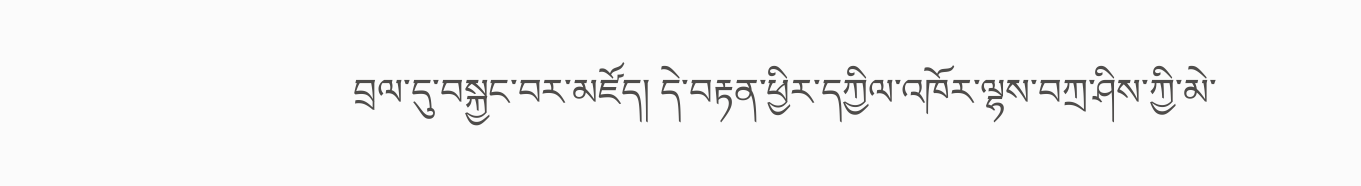བྲལ་དུ་བསྐྱང་བར་མཛོད། དེ་བརྟན་ཕྱིར་དཀྱིལ་འཁོར་ལྷས་བཀྲ་ཤིས་ཀྱི་མེ་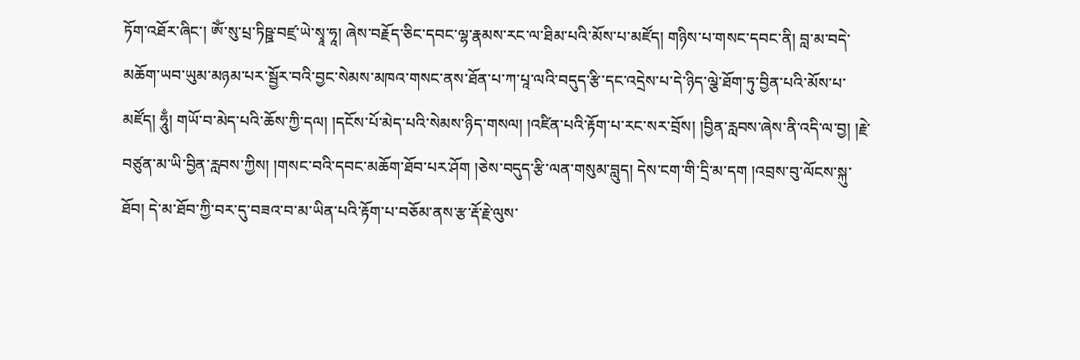ཏོག་འཐོར་ཞིང་། ༀ་སུ་པྲ་ཏིཥྛ་བཛྲ་ཡེ་སྭཱ་ཧཱ། ཞེས་བརྗོད་ཅིང་དབང་ལྷ་རྣམས་རང་ལ་ཐིམ་པའི་མོས་པ་མཛོད། གཉིས་པ་གསང་དབང་ནི། བླ་མ་བདེ་མཆོག་ཡབ་ཡུམ་མཉམ་པར་སྦྱོར་བའི་བྱང་སེམས་མཁའ་གསང་ནས་ཐོན་པ་ཀ་པཱ་ལའི་བདུད་རྩི་དང་འདྲེས་པ་དེ་ཉིད་ལྕེ་ཐོག་ཏུ་བྱིན་པའི་མོས་པ་མཛོད། ཧཱུྃ། གཡོ་བ་མེད་པའི་ཆོས་ཀྱི་དལ། །དངོས་པོ་མེད་པའི་སེམས་ཉིད་གསལ། །འཛིན་པའི་རྟོག་པ་རང་སར་བྲོས། །བྱིན་རླབས་ཞེས་ནི་འདི་ལ་བྱ། །རྗེ་བཙུན་མ་ཡི་བྱིན་རླབས་ཀྱིས། །གསང་བའི་དབང་མཆོག་ཐོབ་པར་ཤོག །ཅེས་བདུད་རྩི་ལན་གསུམ་བླུད། དེས་ངག་གི་དྲི་མ་དག །འབྲས་བུ་ལོངས་སྐུ་ཐོབ། དེ་མ་ཐོབ་ཀྱི་བར་དུ་བཟའ་བ་མ་ཡིན་པའི་རྟོག་པ་བཅོམ་ནས་རྩ་རྡོ་རྗེ་ལུས་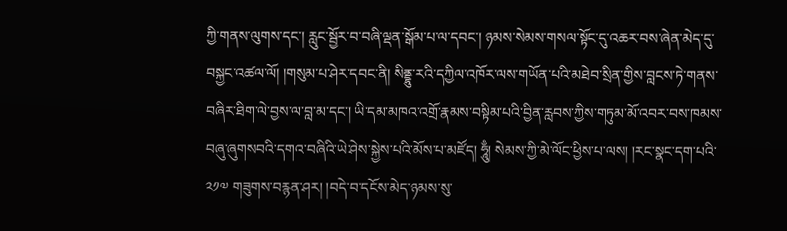ཀྱི་གནས་ལུགས་དང་། རླུང་སྦྱོར་བ་བཞི་ལྡན་སྒོམ་པ་ལ་དབང་། ཉམས་སེམས་གསལ་སྟོང་དུ་འཆར་བས་ཞེན་མེད་དུ་བསྐྱང་འཚལ་ལོ། །གསུམ་པ་ཤེར་དབང་ནི། སིནྡྷུ་རའི་དཀྱིལ་འཁོར་ལས་གཡོན་པའི་མཐེབ་སྲིན་གྱིས་བླངས་ཏེ་གནས་བཞིར་ཐིག་ལེ་བྱས་ལ་བླ་མ་དང་། ཡི་དམ་མཁའ་འགྲོ་རྣམས་བསྟིམ་པའི་བྱིན་རླབས་ཀྱིས་གཏུམ་མོ་འབར་བས་ཁམས་བཞུ་ཞུགསབའི་དགའ་བཞིའི་ཡེ་ཤེས་སྐྱེས་པའི་མོས་པ་མཛོད། ཧཱུྃ། སེམས་ཀྱི་མེ་ལོང་ཕྱིས་པ་ལས། །རང་སྣང་དག་པའི་
༢༡༧ གཟུགས་བརྙན་ཤར། །བདེ་བ་དངོས་མེད་ཉམས་སུ་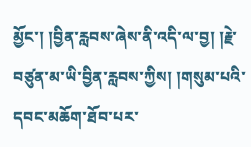མྱོང་། །བྱིན་རླབས་ཞེས་ནི་འདི་ལ་བྱ། །རྗེ་བཙུན་མ་ཡི་བྱིན་རླབས་ཀྱིས། །གསུམ་པའི་དབང་མཆོག་ཐོབ་པར་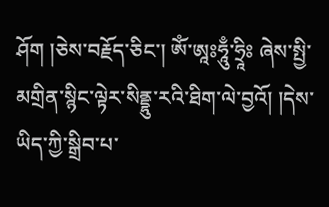ཤོག །ཅེས་བརྗོད་ཅིང་། ༀ་ཨཱཿཧཱུྃ་ཧྲཱིཿ ཞེས་སྤྱི་མགྲིན་སྙིང་ལྟེར་སིནྡྷུ་རའི་ཐིག་ལེ་བྱའོ། །དེས་ཡིད་ཀྱི་སྒྲིབ་པ་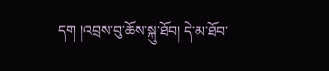དག །འབྲས་བུ་ཆོས་སྐུ་ཐོབ། དེ་མ་ཐོབ་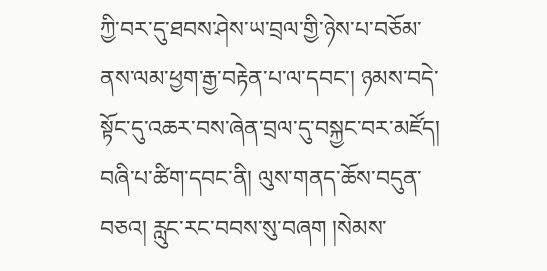ཀྱི་བར་དུ་ཐབས་ཤེས་ཡ་བྲལ་གྱི་ཉེས་པ་བཅོམ་ནས་ལམ་ཕྱག་རྒྱ་བརྟེན་པ་ལ་དབང་། ཉམས་བདེ་སྟོང་དུ་འཆར་བས་ཞེན་བྲལ་དུ་བསྐྱང་བར་མཛོད། བཞི་པ་ཚིག་དབང་ནི། ལུས་གནད་ཆོས་བདུན་བཅའ། རླུང་རང་བབས་སུ་བཞག །སེམས་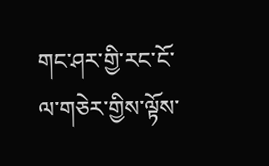གང་ཤར་གྱི་རང་ངོ་ལ་གཅེར་གྱིས་ལྟོས་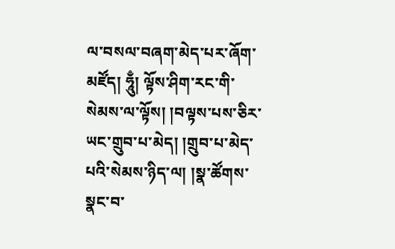ལ་བསལ་བཞག་མེད་པར་ཞོག་མཛོད། ཧཱུྃ། ལྟོས་ཤིག་རང་གི་སེམས་ལ་ལྟོས། །བལྟས་པས་ཅིར་ཡང་གྲུབ་པ་མེད། །གྲུབ་པ་མེད་པའི་སེམས་ཉིད་ལ། །སྣ་ཚོགས་སྣང་བ་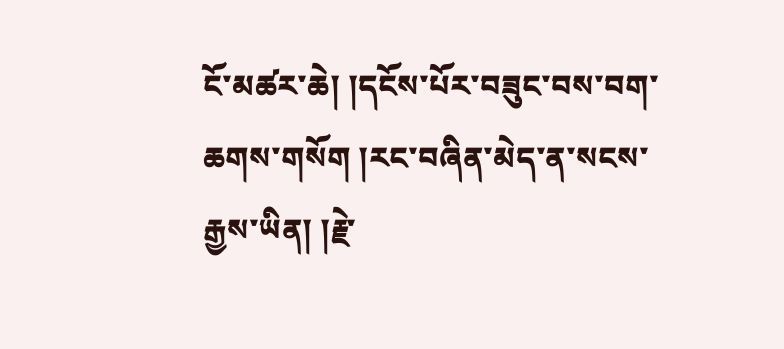ངོ་མཚར་ཆེ། །དངོས་པོར་བཟུང་བས་བག་ཆགས་གསོག །རང་བཞིན་མེད་ན་སངས་རྒྱས་ཡིན། །རྗེ་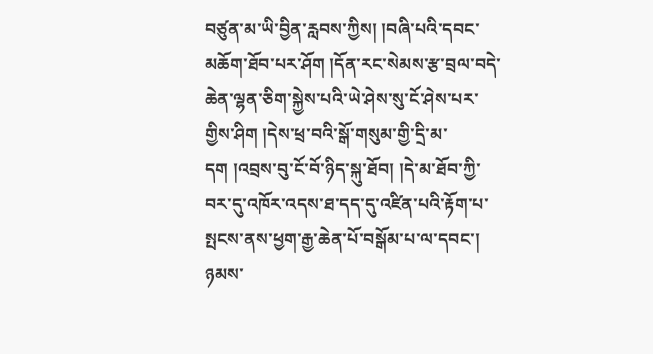བཙུན་མ་ཡི་བྱིན་རླབས་ཀྱིས། །བཞི་པའི་དབང་མཆོག་ཐོབ་པར་ཤོག །དོན་རང་སེམས་རྩ་བྲལ་བདེ་ཆེན་ལྷན་ཅིག་སྐྱེས་པའི་ཡེ་ཤེས་སུ་ངོ་ཤེས་པར་གྱིས་ཤིག །དེས་ཕྲ་བའི་སྒོ་གསུམ་གྱི་དྲི་མ་དག །འབྲས་བུ་ངོ་བོ་ཉིད་སྐུ་ཐོབ། །དེ་མ་ཐོབ་ཀྱི་བར་དུ་འཁོར་འདས་ཐ་དད་དུ་འཛིན་པའི་རྟོག་པ་སྤངས་ནས་ཕྱག་རྒྱ་ཆེན་པོ་བསྒོམ་པ་ལ་དབང་། ཉམས་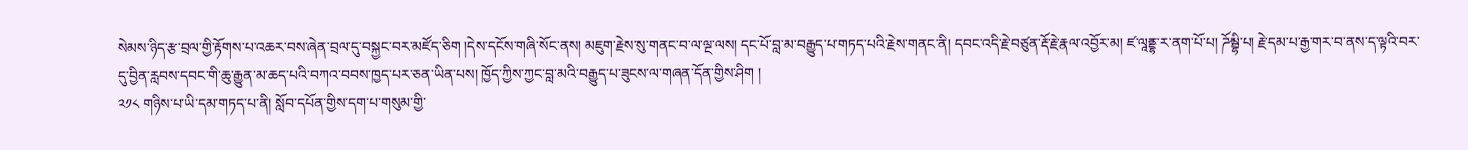སེམས་ཉིད་རྩ་བྲལ་གྱི་རྟོགས་པ་འཆར་བས་ཞེན་བྲལ་དུ་བསྐྱང་བར་མཛོད་ཅིག །དེས་དངོས་གཞི་སོང་ནས། མཇུག་རྗེས་སུ་གནང་བ་ལ་ལྔ་ལས། དང་པོ་བླ་མ་བརྒྱུད་པ་གཏད་པའི་རྗེས་གནང་ནི། དབང་འདི་རྗེ་བཙུན་རྡོ་རྗེ་རྣལ་འབྱོར་མ། ཛ་ལཱནྡྷ་ར་ནག་པོ་པ། ཌོམྦྷི་པ། རྗེ་དམ་པ་རྒྱ་གར་བ་ནས་ད་ལྟའི་བར་དུ་བྱིན་རླབས་དབང་གི་ཆུ་རྒྱུན་མ་ཆད་པའི་བཀའ་བབས་ཁྱད་པར་ཅན་ཡིན་པས། ཁྱོད་ཀྱིས་ཀྱང་བླ་མའི་བརྒྱུད་པ་ཟུངས་ལ་གཞན་དོན་གྱིས་ཤིག །
༢༡༨ གཉིས་པ་ཡི་དམ་གཏད་པ་ནི། སློབ་དཔོན་གྱིས་དག་པ་གསུམ་གྱི་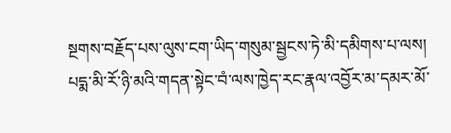སྔགས་བརྗོད་པས་ལུས་ངག་ཡིད་གསུམ་སྦྱངས་ཏེ་མི་དམིགས་པ་ལས། པདྨ་མི་རོ་ཉི་མའི་གདན་སྟེང་བཾ་ལས་ཁྱེད་རང་རྣལ་འབྱོར་མ་དམར་མོ་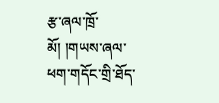རྩ་ཞལ་ཁྲོ་མོ། །གཡས་ཞལ་ཕག་གདོང་གྲི་ཐོད་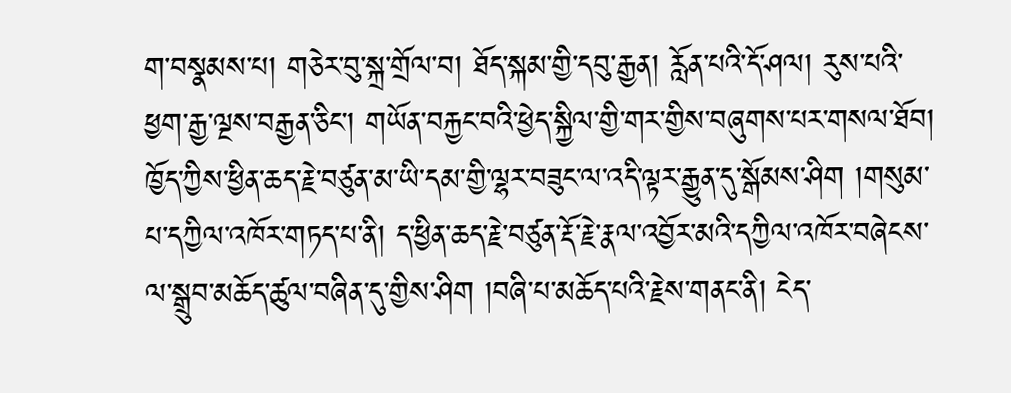ག་བསྣམས་པ། གཅེར་བུ་སྐྲ་གྲོལ་བ། ཐོད་སྐམ་གྱི་དབུ་རྒྱན། རློན་པའི་དོ་ཤལ། རུས་པའི་ཕྱག་རྒྱ་ལྔས་བརྒྱན་ཅིང་། གཡོན་བརྐྱང་བའི་ཕྱེད་སྐྱིལ་གྱི་གར་གྱིས་བཞུགས་པར་གསལ་ཐོབ། ཁྱོད་ཀྱིས་ཕྱིན་ཆད་རྗེ་བཙུན་མ་ཡི་དམ་གྱི་ལྷར་བཟུང་ལ་འདི་ལྟར་རྒྱུན་དུ་སྒོམས་ཤིག །གསུམ་པ་དཀྱིལ་འཁོར་གཏད་པ་ནི། ད་ཕྱིན་ཆད་རྗེ་བཙུན་རྡོ་རྗེ་རྣལ་འབྱོར་མའི་དཀྱིལ་འཁོར་བཞེངས་ལ་སྒྲུབ་མཆོད་ཚུལ་བཞིན་དུ་གྱིས་ཤིག །བཞི་པ་མཆོད་པའི་རྗེས་གནང་ནི། ངེད་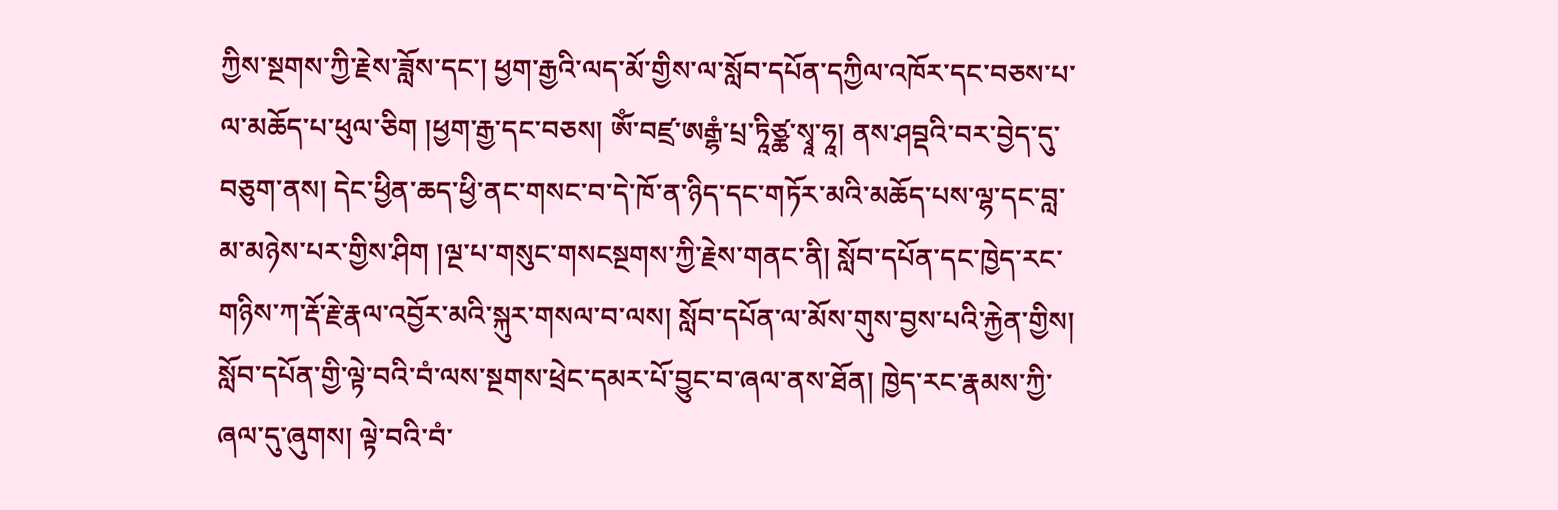ཀྱིས་སྔགས་ཀྱི་རྗེས་ཟློས་དང་། ཕྱག་རྒྱའི་ལད་མོ་གྱིས་ལ་སློབ་དཔོན་དཀྱིལ་འཁོར་དང་བཅས་པ་ལ་མཆོད་པ་ཕུལ་ཅིག །ཕྱག་རྒྱ་དང་བཅས། ༀ་བཛྲ་ཨརྒྷཾ་པྲ་ཏཱིཙྪ་སྭཱ་ཧཱ། ནས་ཤབྡའི་བར་བྱེད་དུ་བཅུག་ནས། དེང་ཕྱིན་ཆད་ཕྱི་ནང་གསང་བ་དེ་ཁོ་ན་ཉིད་དང་གཏོར་མའི་མཆོད་པས་ལྷ་དང་བླ་མ་མཉེས་པར་གྱིས་ཤིག །ལྔ་པ་གསུང་གསངསྔགས་ཀྱི་རྗེས་གནང་ནི། སློབ་དཔོན་དང་ཁྱེད་རང་གཉིས་ཀ་རྡོ་རྗེ་རྣལ་འབྱོར་མའི་སྐུར་གསལ་བ་ལས། སློབ་དཔོན་ལ་མོས་གུས་བྱས་པའི་རྐྱེན་གྱིས། སློབ་དཔོན་གྱི་ལྟེ་བའི་བཾ་ལས་སྔགས་ཕྲེང་དམར་པོ་བྱུང་བ་ཞལ་ནས་ཐོན། ཁྱེད་རང་རྣམས་ཀྱི་ཞལ་དུ་ཞུགས། ལྟེ་བའི་བཾ་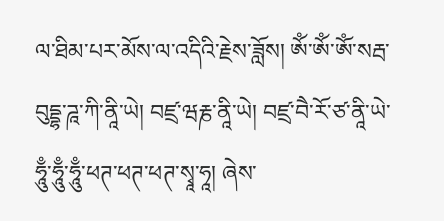ལ་ཐིམ་པར་མོས་ལ་འདིའི་རྗེས་ཟློས། ༀ་ༀ་ༀ་སརྦ་བུདྡྷ་ཌཱ་ཀི་ནཱི་ཡེ། བཛྲ་ཝརྞ་ནཱི་ཡེ། བཛྲ་བཻ་རོ་ཙ་ནཱི་ཡེ་ཧཱུྃ་ཧཱུྃ་ཧཱུྃ་ཕཊ་ཕཊ་ཕཊ་སྭཱ་ཧཱ། ཞེས་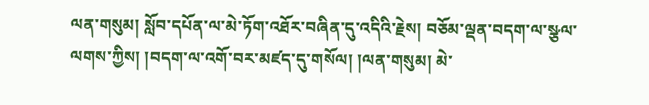ལན་གསུམ། སློབ་དཔོན་ལ་མེ་ཏོག་འཐོར་བཞིན་དུ་འདིའི་རྗེས། བཅོམ་ལྡན་བདག་ལ་སྩལ་ལགས་ཀྱིས། །བདག་ལ་འགོ་བར་མཛད་དུ་གསོལ། །ལན་གསུམ། མེ་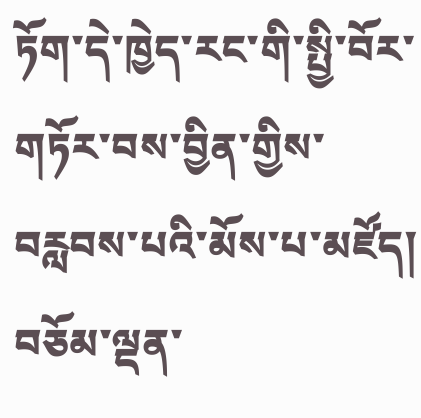ཏོག་དེ་ཁྱེད་རང་གི་སྤྱི་བོར་གཏོར་བས་བྱིན་གྱིས་བརླབས་པའི་མོས་པ་མཛོད། བཅོམ་ལྡན་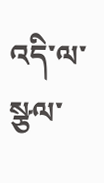འདི་ལ་སྩལ་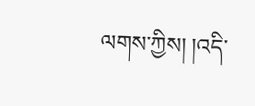ལགས་ཀྱིས། །འདི་